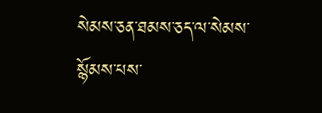སེམས་ཅན་ཐམས་ཅད་ལ་སེམས་སྙོམས་པས་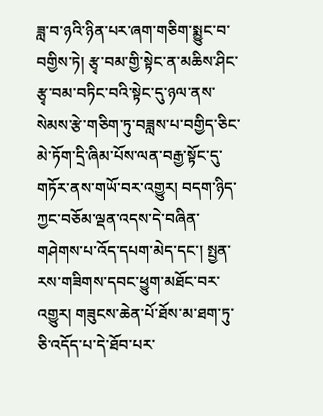ཟླ་བ་ཉའི་ཉིན་པར་ཞག་གཅིག་སྨྱུང་བ་བགྱིས་ཏེ། རྩྭ་བམ་གྱི་སྟེང་ན་མཆིས་ཤིང་རྩྭ་བམ་བཏིང་བའི་སྟེང་དུ་ཉལ་ནས་སེམས་རྩེ་གཅིག་ཏུ་བཟླས་པ་བགྱིད་ཅིང་མེ་ཏོག་དྲི་ཞིམ་པོས་ལན་བརྒྱ་སྟོང་དུ་གཏོར་ནས་གཡོ་བར་འགྱུར། བདག་ཉིད་ཀྱང་བཅོམ་ལྡན་འདས་དེ་བཞིན་གཤེགས་པ་འོད་དཔག་མེད་དང་། སྤྱན་རས་གཟིགས་དབང་ཕྱུག་མཐོང་བར་འགྱུར། གཟུངས་ཆེན་པོ་ཐོས་མ་ཐག་ཏུ་ཅི་འདོད་པ་དེ་ཐོབ་པར་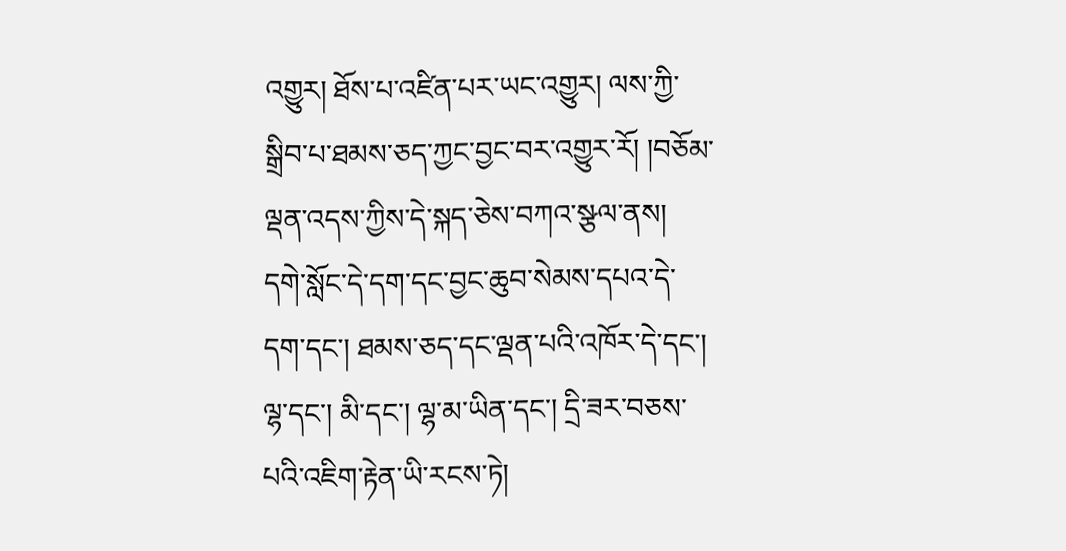འགྱུར། ཐོས་པ་འཛིན་པར་ཡང་འགྱུར། ལས་ཀྱི་སྒྲིབ་པ་ཐམས་ཅད་ཀྱང་བྱང་བར་འགྱུར་རོ། །བཅོམ་ལྡན་འདས་ཀྱིས་དེ་སྐད་ཅེས་བཀའ་སྩལ་ནས། དགེ་སློང་དེ་དག་དང་བྱང་ཆུབ་སེམས་དཔའ་དེ་དག་དང་། ཐམས་ཅད་དང་ལྡན་པའི་འཁོར་དེ་དང་། ལྷ་དང་། མི་དང་། ལྷ་མ་ཡིན་དང་། དྲི་ཟར་བཅས་པའི་འཇིག་རྟེན་ཡི་རངས་ཏེ།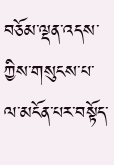བཅོམ་ལྡན་འདས་ཀྱིས་གསུངས་པ་ལ་མངོན་པར་བསྟོད་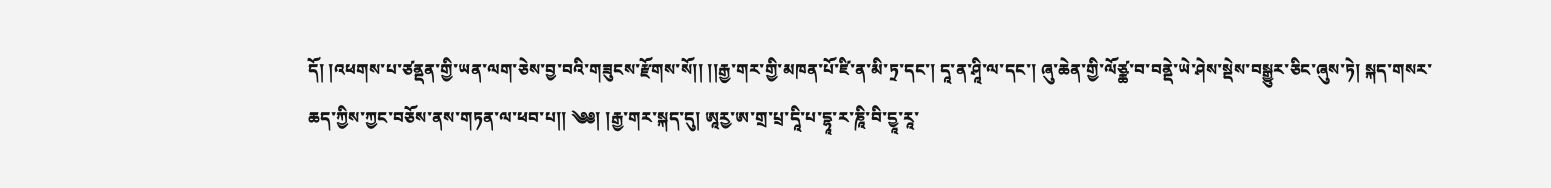དོ། །འཕགས་པ་ཙནྡན་གྱི་ཡན་ལག་ཅེས་བྱ་བའི་གཟུངས་རྫོགས་སོ།། །།རྒྱ་གར་གྱི་མཁན་པོ་ཛི་ན་མི་ཏྲ་དང་། དཱ་ན་ཤཱི་ལ་དང་། ཞུ་ཆེན་གྱི་ལོཙྪ་བ་བནྡེ་ཡེ་ཤེས་སྡེས་བསྒྱུར་ཅིང་ཞུས་ཏེ། སྐད་གསར་ཆད་ཀྱིས་ཀྱང་བཅོས་ནས་གཏན་ལ་ཕབ་པ།། ༄༅། །རྒྱ་གར་སྐད་དུ། ཨཱརྱ་ཨ་གྲ་པྲ་དཱི་པ་དྷཱ་ར་ཎཱི་བི་དྱཱ་རཱ་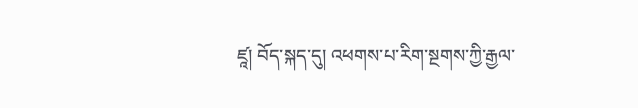ཛཱ། བོད་སྐད་དུ། འཕགས་པ་རིག་སྔགས་ཀྱི་རྒྱལ་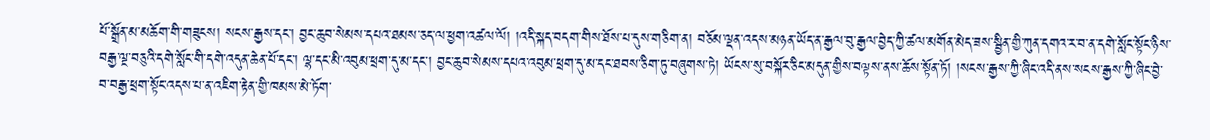པོ་སྒྲོན་མ་མཆོག་གི་གཟུངས། སངས་རྒྱས་དང་། བྱང་ཆུབ་སེམས་དཔའ་ཐམས་ཅད་ལ་ཕྱག་འཚལ་ལོ། །འདི་སྐད་བདག་གིས་ཐོས་པ་དུས་གཅིག་ན། བཅོམ་ལྡན་འདས་མཉན་ཡོད་ན་རྒྱལ་བུ་རྒྱལ་བྱེད་ཀྱི་ཚལ་མགོན་མེད་ཟས་སྦྱིན་གྱི་ཀུན་དགའ་ར་བ་ན་དགེ་སློང་སྟོང་ཉིས་བརྒྱ་ལྔ་བཅུའི་དགེ་སློང་གི་དགེ་འདུན་ཆེན་པོ་དང་། ལྷ་དང་མི་འབུམ་ཕྲག་དུ་མ་དང་། བྱང་ཆུབ་སེམས་དཔའ་འབུམ་ཕྲག་དུ་མ་དང་ཐབས་ཅིག་ཏུ་བཞུགས་ཏེ། ཡོངས་སུ་བསྐོར་ཅིང་མདུན་གྱིས་བལྟས་ནས་ཆོས་སྟོན་ཏོ། །སངས་རྒྱས་ཀྱི་ཞིང་འདི་ནས་སངས་རྒྱས་ཀྱི་ཞིང་བྱེ་བ་བརྒྱ་ཕྲག་སྟོང་འདས་པ་ན་འཇིག་རྟེན་གྱི་ཁམས་མེ་ཏོག་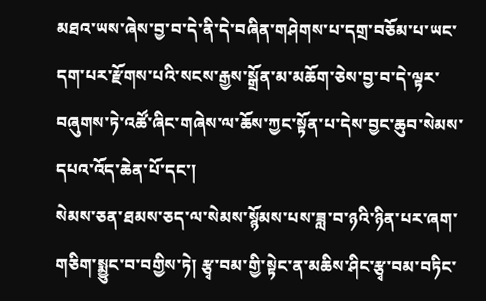མཐའ་ཡས་ཞེས་བྱ་བ་དེ་ནི་དེ་བཞིན་གཤེགས་པ་དགྲ་བཅོམ་པ་ཡང་དག་པར་རྫོགས་པའི་སངས་རྒྱས་སྒྲོན་མ་མཆོག་ཅེས་བྱ་བ་དེ་ལྟར་བཞུགས་ཏེ་འཚོ་ཞིང་གཞེས་ལ་ཆོས་ཀྱང་སྟོན་པ་དེས་བྱང་ཆུབ་སེམས་དཔའ་འོད་ཆེན་པོ་དང་།
སེམས་ཅན་ཐམས་ཅད་ལ་སེམས་སྙོམས་པས་ཟླ་བ་ཉའི་ཉིན་པར་ཞག་གཅིག་སྨྱུང་བ་བགྱིས་ཏེ། རྩྭ་བམ་གྱི་སྟེང་ན་མཆིས་ཤིང་རྩྭ་བམ་བཏིང་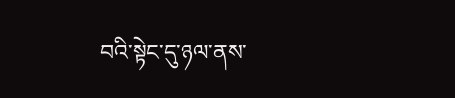བའི་སྟེང་དུ་ཉལ་ནས་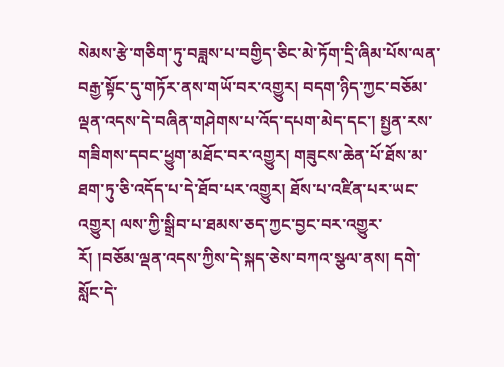སེམས་རྩེ་གཅིག་ཏུ་བཟླས་པ་བགྱིད་ཅིང་མེ་ཏོག་དྲི་ཞིམ་པོས་ལན་བརྒྱ་སྟོང་དུ་གཏོར་ནས་གཡོ་བར་འགྱུར། བདག་ཉིད་ཀྱང་བཅོམ་ལྡན་འདས་དེ་བཞིན་གཤེགས་པ་འོད་དཔག་མེད་དང་། སྤྱན་རས་གཟིགས་དབང་ཕྱུག་མཐོང་བར་འགྱུར། གཟུངས་ཆེན་པོ་ཐོས་མ་ཐག་ཏུ་ཅི་འདོད་པ་དེ་ཐོབ་པར་འགྱུར། ཐོས་པ་འཛིན་པར་ཡང་འགྱུར། ལས་ཀྱི་སྒྲིབ་པ་ཐམས་ཅད་ཀྱང་བྱང་བར་འགྱུར་རོ། །བཅོམ་ལྡན་འདས་ཀྱིས་དེ་སྐད་ཅེས་བཀའ་སྩལ་ནས། དགེ་སློང་དེ་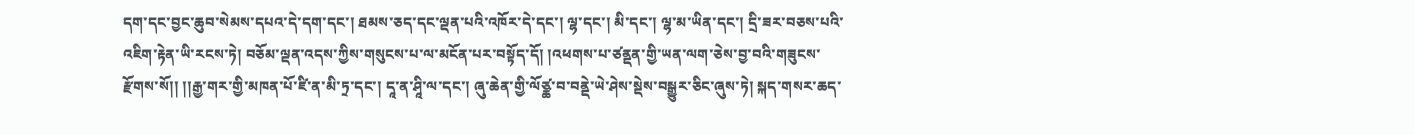དག་དང་བྱང་ཆུབ་སེམས་དཔའ་དེ་དག་དང་། ཐམས་ཅད་དང་ལྡན་པའི་འཁོར་དེ་དང་། ལྷ་དང་། མི་དང་། ལྷ་མ་ཡིན་དང་། དྲི་ཟར་བཅས་པའི་འཇིག་རྟེན་ཡི་རངས་ཏེ། བཅོམ་ལྡན་འདས་ཀྱིས་གསུངས་པ་ལ་མངོན་པར་བསྟོད་དོ། །འཕགས་པ་ཙནྡན་གྱི་ཡན་ལག་ཅེས་བྱ་བའི་གཟུངས་རྫོགས་སོ།། །།རྒྱ་གར་གྱི་མཁན་པོ་ཛི་ན་མི་ཏྲ་དང་། དཱ་ན་ཤཱི་ལ་དང་། ཞུ་ཆེན་གྱི་ལོཙྪ་བ་བནྡེ་ཡེ་ཤེས་སྡེས་བསྒྱུར་ཅིང་ཞུས་ཏེ། སྐད་གསར་ཆད་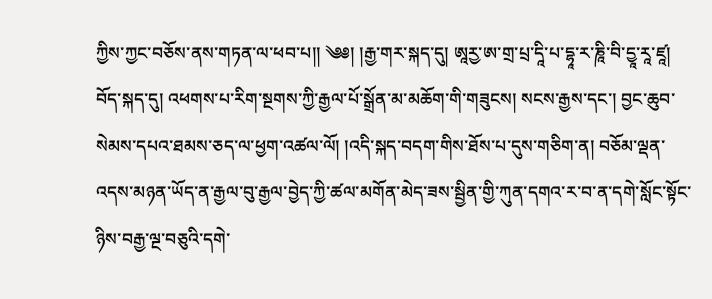ཀྱིས་ཀྱང་བཅོས་ནས་གཏན་ལ་ཕབ་པ།། ༄༅། །རྒྱ་གར་སྐད་དུ། ཨཱརྱ་ཨ་གྲ་པྲ་དཱི་པ་དྷཱ་ར་ཎཱི་བི་དྱཱ་རཱ་ཛཱ། བོད་སྐད་དུ། འཕགས་པ་རིག་སྔགས་ཀྱི་རྒྱལ་པོ་སྒྲོན་མ་མཆོག་གི་གཟུངས། སངས་རྒྱས་དང་། བྱང་ཆུབ་སེམས་དཔའ་ཐམས་ཅད་ལ་ཕྱག་འཚལ་ལོ། །འདི་སྐད་བདག་གིས་ཐོས་པ་དུས་གཅིག་ན། བཅོམ་ལྡན་འདས་མཉན་ཡོད་ན་རྒྱལ་བུ་རྒྱལ་བྱེད་ཀྱི་ཚལ་མགོན་མེད་ཟས་སྦྱིན་གྱི་ཀུན་དགའ་ར་བ་ན་དགེ་སློང་སྟོང་ཉིས་བརྒྱ་ལྔ་བཅུའི་དགེ་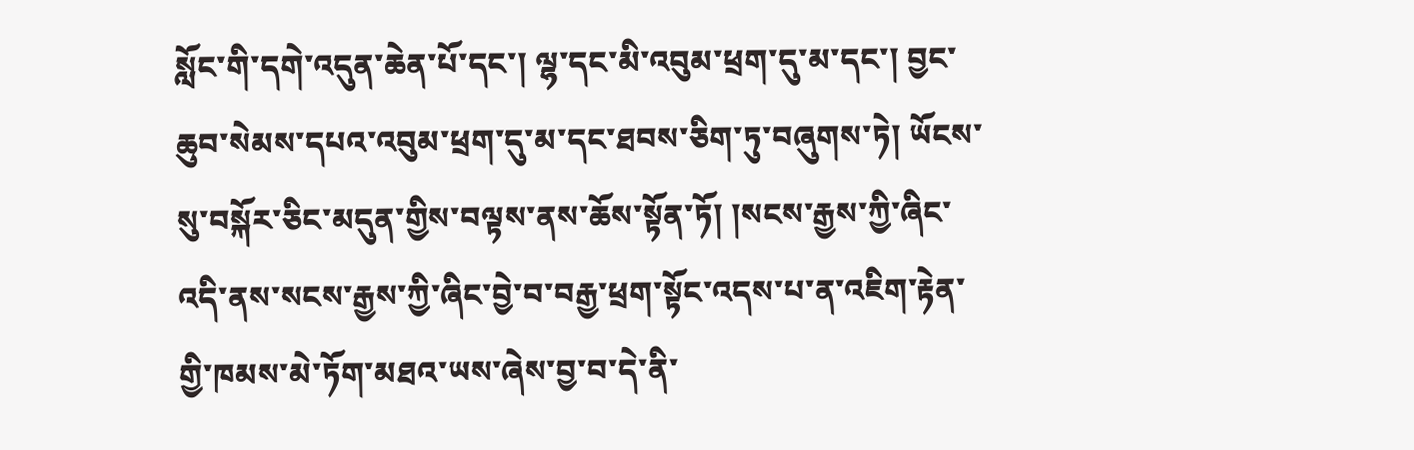སློང་གི་དགེ་འདུན་ཆེན་པོ་དང་། ལྷ་དང་མི་འབུམ་ཕྲག་དུ་མ་དང་། བྱང་ཆུབ་སེམས་དཔའ་འབུམ་ཕྲག་དུ་མ་དང་ཐབས་ཅིག་ཏུ་བཞུགས་ཏེ། ཡོངས་སུ་བསྐོར་ཅིང་མདུན་གྱིས་བལྟས་ནས་ཆོས་སྟོན་ཏོ། །སངས་རྒྱས་ཀྱི་ཞིང་འདི་ནས་སངས་རྒྱས་ཀྱི་ཞིང་བྱེ་བ་བརྒྱ་ཕྲག་སྟོང་འདས་པ་ན་འཇིག་རྟེན་གྱི་ཁམས་མེ་ཏོག་མཐའ་ཡས་ཞེས་བྱ་བ་དེ་ནི་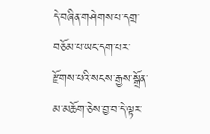དེ་བཞིན་གཤེགས་པ་དགྲ་བཅོམ་པ་ཡང་དག་པར་རྫོགས་པའི་སངས་རྒྱས་སྒྲོན་མ་མཆོག་ཅེས་བྱ་བ་དེ་ལྟར་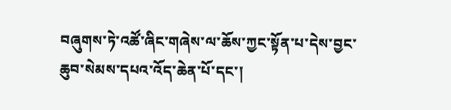བཞུགས་ཏེ་འཚོ་ཞིང་གཞེས་ལ་ཆོས་ཀྱང་སྟོན་པ་དེས་བྱང་ཆུབ་སེམས་དཔའ་འོད་ཆེན་པོ་དང་།